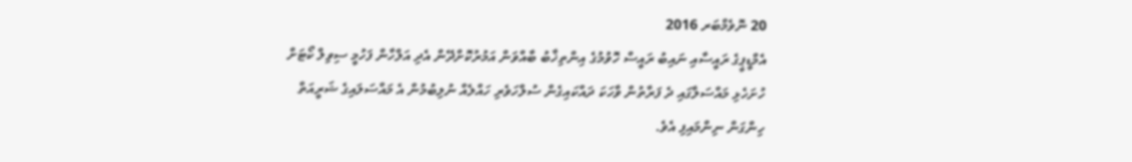20 ނޮވެމްބަރ 2016
އެމްޑީޕީގެ ރައީސާއި ނައިބު ރައީސް ހޮވުމުގެ އިންތިޚާބު ބާއްވަން އަމުރުކޮށްދޭން އެދި އަލްހާން ފަހުމީ ސިވިލް ކޯޓަށް ހުށަހެޅި މައްސަލާގައި ދެ ފަރާތުން ވާހަކަ ދައްކައިގެން ސުލްހަވެރި ހައްލެއް ނުލިބުމުން އެ މައްސަލައިގެ ޝަރީއަތް ހިންގަން ނިންމައިފި އެވެ.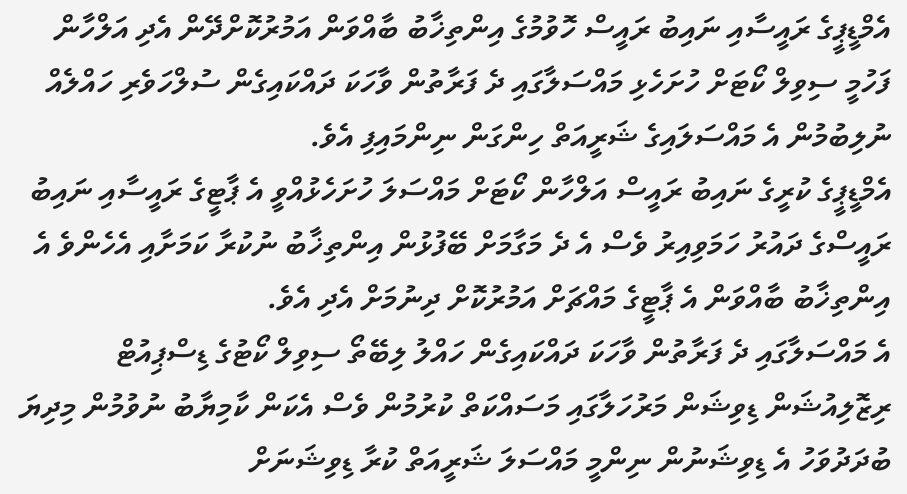އެމްޑީޕީގެ ރައީސާއި ނައިބު ރައީސް ހޮވުމުގެ އިންތިޚާބު ބާއްވަން އަމުރުކޮށްދޭން އެދި އަލްހާން ފަހުމީ ސިވިލް ކޯޓަށް ހުށަހެޅި މައްސަލާގައި ދެ ފަރާތުން ވާހަކަ ދައްކައިގެން ސުލްހަވެރި ހައްލެއް ނުލިބުމުން އެ މައްސަލައިގެ ޝަރީއަތް ހިންގަން ނިންމައިފި އެވެ.
އެމްޑީޕީގެ ކުރީގެ ނައިބު ރައީސް އަލްހާން ކޯޓަށް މައްސަލަ ހުށަހެޅުއްވީ އެ ޕާޓީގެ ރައީސާއި ނައިބު ރައީސްގެ ދައުރު ހަމަވިއިރު ވެސް އެ ދެ މަގާމަށް ބޭފުޅުން އިންތިޚާބު ނުކުރާ ކަމަށާއި އެހެންވެ އެ އިންތިޚާބު ބާއްވަން އެ ޕާޓީގެ މައްޗަށް އަމުރުކޮށް ދިނުމަށް އެދި އެވެ.
އެ މައްސަލާގައި ދެ ފަރާތުން ވާހަކަ ދައްކައިގެން ހައްލު ލިބޭތޯ ސިވިލް ކޯޓުގެ ޑިސްޕިއުޓް ރިޒޮލިއުޝަން ޑިވިޝަން މަރުހަލާގައި މަސައްކަތް ކުރުމުން ވެސް އެކަން ކާމިޔާބު ނުވުމުން މިދިޔަ ބުދަދުވަހު އެ ޑިވިޝަނުން ނިންމީ މައްސަލަ ޝަރީއަތް ކުރާ ޑިވިޝަނަށް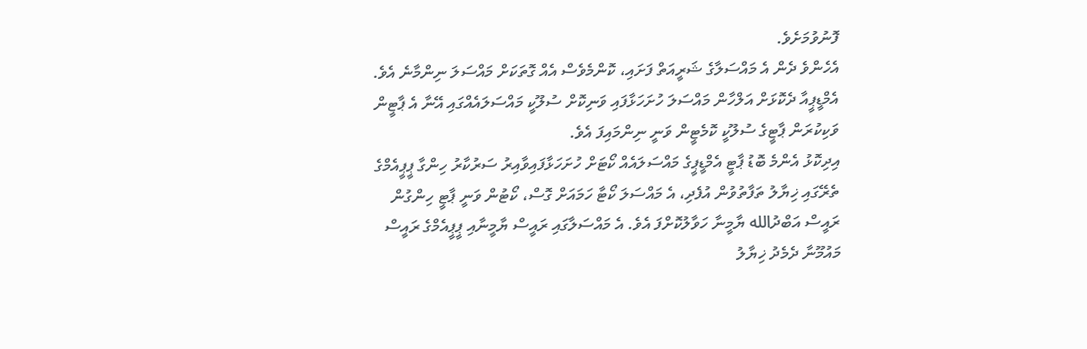ފޮނުވުމަށެވެ.
އެހެންވެ ދެން އެ މައްސަލާގެ ޝަރީއަތް ފަށައި، ކޮންމެވެސް އެއް ގޮތަކަށް މައްސަލަ ނިންމާނެ އެވެ.
އެމްޑީޕީއާ ދެކޮޅަށް އަލްހާން މައްސަލަ ހުށަހަޅާފައި ވަނިކޮށް ސުލޫކީ މައްސަލައެއްގައި އޭނާ އެ ޕާޓީން ވަކިކުރަން ޕާޓީގެ ސުލޫކީ ކޮމެޓީން ވަނީ ނިންމައިފަ އެވެ.
އިދިކޮޅު އެންމެ ބޮޑު ޕާޓީ އެމްޑީޕީގެ މައްސަލައެއް ކޯޓަށް ހުށަހަޅާފައިވާއިރު ސަރުކާރު ހިންގާ ޕީޕީއެމްގެ ތެރޭގައި ޚިޔާލު ތަފާތުވުން އުފެދި، އެ މައްސަލަ ކޯޓާ ހަމައަށް ގޮސް، ކޯޓުން ވަނީ ޕާޓީ ހިންގުން ރައީސް އަބްދުالله ޔާމީނާ ހަވާލުކޮށްފަ އެވެ. އެ މައްސަލާގައި ރައީސް ޔާމީނާއި ޕީޕީއެމްގެ ރައީސް މައުމޫނާ ދެމެދު ޚިޔާލު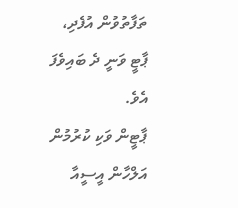ތަފާތުވުން އުފެދި، ޕާޓީ ވަނީ ދެ ބައިވެފަ އެވެ.
ޕާޓީން ވަކި ކުރުމުން އަލްހާން އީސީއާ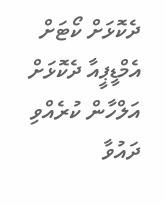ދެކޮޅަށް ކޯޓަށް
އެމްޑީޕީއާ ދެކޮޅަށް އަލްހާން ކުރެއްވި ދައުވާ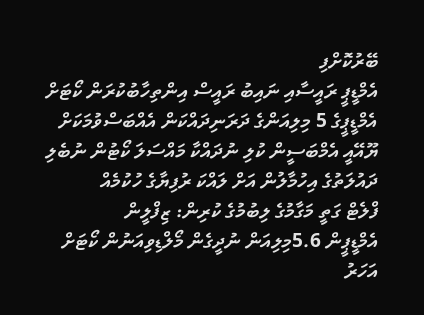ބޭރުކޮށްފި
އެމްޑީޕީ ރައީސާއި ނައިބު ރައީސް އިންތިހާބުކުރަން ކޯޓަށް
އެމްޑީޕީގެ 5 މިލިއަންގެ ދަރަނިދައްކަން އެއްބަސްވުމަކަށް
ޔޫއޭއީ އެމްބަސީން ކުލި ނުދައްކާ މައްސަލަ ކޯޓުން ނުބެލި
ދައުލަތުގެ އިހުމާލުން އަށް ލައްކަ ރުފިޔާގެ ހުކުމެއް
ފްލެޓް ގަތީ މަގާމުގެ ލިބުމުގެ ކުރިން: ޒިފްލީން
އެމްޑީޕީން 5.6މިލިއަން ނުދީގެން މޯލްޑިވިއަނުން ކޯޓަށް
އަހަރު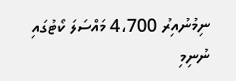ނިމުނުއިރު 4،700 މައްސަލަ ކޯޓުގައި ނުނިމި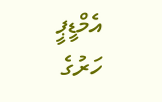އެމްޑީޕީ ހަރުގެ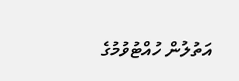އަތުލުން ހުއްޓުވުމުގެ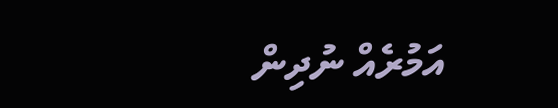އަމުރެއް ނުދިން